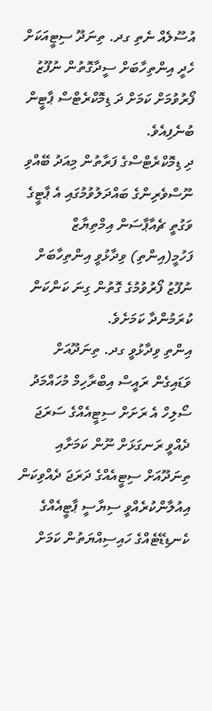އުސޫލެއް ނެތި ގދ. ތިނަދޫ ސިޓީއަކަށް ހެދީ އިންތިހާބަށް ސީދާގޮތުން ނުފޫޒު ފޯރުވުމަށް ކަމަށް ދަ ޑިމޮކްރެޓްސް ޕާޓީން ބުނެފިއެވެ.
ދި ޑިމޮކްރެޓްސްގެ ފަރާތުން މިއަދު ބޭއްވި ނޫސްވެރިންގެ ބައްދަލުވުމުގައި އެ ޕާޓީގެ ވަގުތީ ޗެއާޕާސަން އިމްތިޔާޒް ފަހުމީ(އިންތި) ވިދާޅުވީ އިންތިހާބަށް ނުފޫޒު ފޯރުވުމުގެ ގޮތުން ގިނަ ކަންކަން ކުރަމުންދާ ކަމަށެވެ.
އިންތި ވިދާޅުވީ ގދ. ތިނަދޫއަށް ވަޑައިގެން ރައީސް އިބްރާހިމް މުހައްމަދު ސޯލިހް އެ ރަށަށް ސިޓީއެއްގެ ސަރަޖަ ދެއްވީ ރަނގަޅަށް ނޫން ކަމަށާއި ތިނަދޫއަށް ސިޓީއެއްގެ ދަރަޖަ ދެއްވިކަން އިއުލާންކުރެއްވީ ސިޔާސީ ޕާޓީއެއްގެ ކެނޑިޑޭޓެއްގެ ހައިސިއްޔަތުން ކަމަށް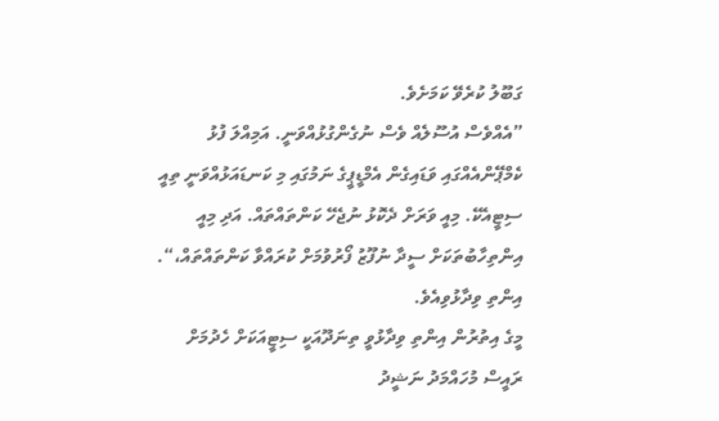ގަބޫލު ކުރެވޭ ކަމަށެވެ.
”އެއްވެސް އުސޫލެއް ވެސް ނުގެންގުޅުއްވަނީ. އަމިއްލަ ފުޅު ކެމްޕޭންއެއްގައި ވަޑައިގެން އެމްޑީޕީގެ ނަމުގައި މި ކަނޑައަޅުއްވަނީ ތިއީ ސިޓީއެކޭ. މިއީ ވަރަށް ދެކޮޅު ނުޖެހޭ ކަންތައްތައް. އަދި މިއީ އިންތިހާބުތަކަށް ސީދާ ނުފޫޒު ފޯރުވުމަށް ކުރައްވާ ކަންތައްތައް،“. އިންތި ވިދާޅުވިއެވެ.
މީގެ އިތުރުން އިންތި ވިދާޅުވީ ތިނަދޫއަކީ ސިޓީއަކަށް ހެދުމަށް ރައީސް މުހައްމަދު ނަޝީދު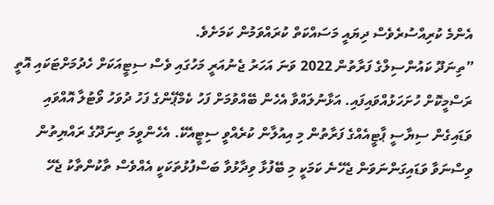އެންމެ ކުރިއްސުރެވެސް ދިޔައީ މަސައްކަތް ކުރައްވަމުން ކަމަށެވެ.
”ތިނަދޫ ކައުންސިލްގެ ފަރާތުން 2022 ވަނަ އަހަރު ޖެނުއަރީ މަހުގައި ވެސް ސިޓީއަކަށް ހެދުމަށްޓަކައި އޮތީ ރަސްމީކޮށް ހުށަހަޅުއްވައިފައި. އަޅާނުލައްވާ އެހެން ބޭއްވުމަށް ފަހު ކެމްޕޭންގެ ފަހު ދުވަހު ވޯޓުލާ އޮއްވައި ވަޑައިގެން ސިޔާސީ ޕާޓީއެއްގެ ފަރާތުން މި އިއުލާން ކުރެއްވީ ސިޓީއެކޭ. އެހެންވީމަ ތިނަދޫގެ ރައްޔިތުން ވިސްނަވާ ވަޑައިގަންނަވަން ޖެހޭނެ ކަމަކީ މި ބޭފުޅާ ވިދާޅުވާ ބަސްފުޅުތަކަކީ އެއްވެސް ތާކުންތާކު ޖެހޭ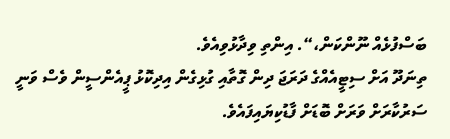ބަސްފުޅެއް ނޫންކަން،“. އިންތި ވިދާޅުވިއެވެ.
ތިނަދޫ އަށް ސިޓީއެއްގެ ދަރަޖަ ދިން ގޮތާއި ގުޅިގެން އިދިކޮޅު ޕީއެންސީން ވެސް ވަނީ ސަރުކާރަށް ވަރަށް ބޮޑަށް ފާޑުކިޔައިފައެވެ.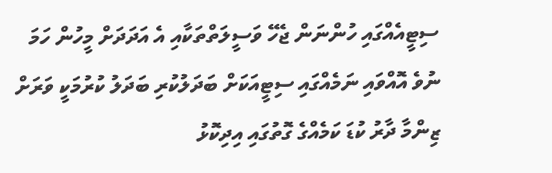ސިޓީއެއްގައި ހުންނަން ޖެހޭ ވަސީލަތްތަކާއި އެ އަދަދަށް މީހުން ހަމަ ނުވެ އޮއްވައި ނަމެއްގައި ސިޓީއަކަށް ބަދަލުކުރި ބަދަލު ކުރުމަކީ ވަރަށް ޒިންމާ ދާރު ކުޑަ ކަމެއްގެ ގޮތުގައި އިދިކޮޅު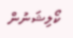ކޯލިޝަނުން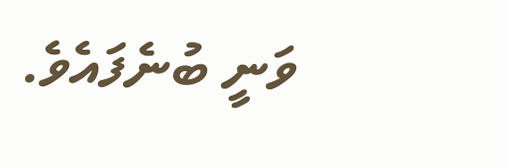ވަނީ ބުނެފައެވެ.